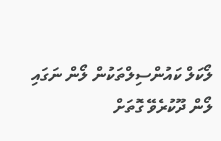ލޯކަލް ކައުންސިލްތަކުން ލޯން ނަގައި ލޯން ދޫކުރެވޭ ގޮތަށް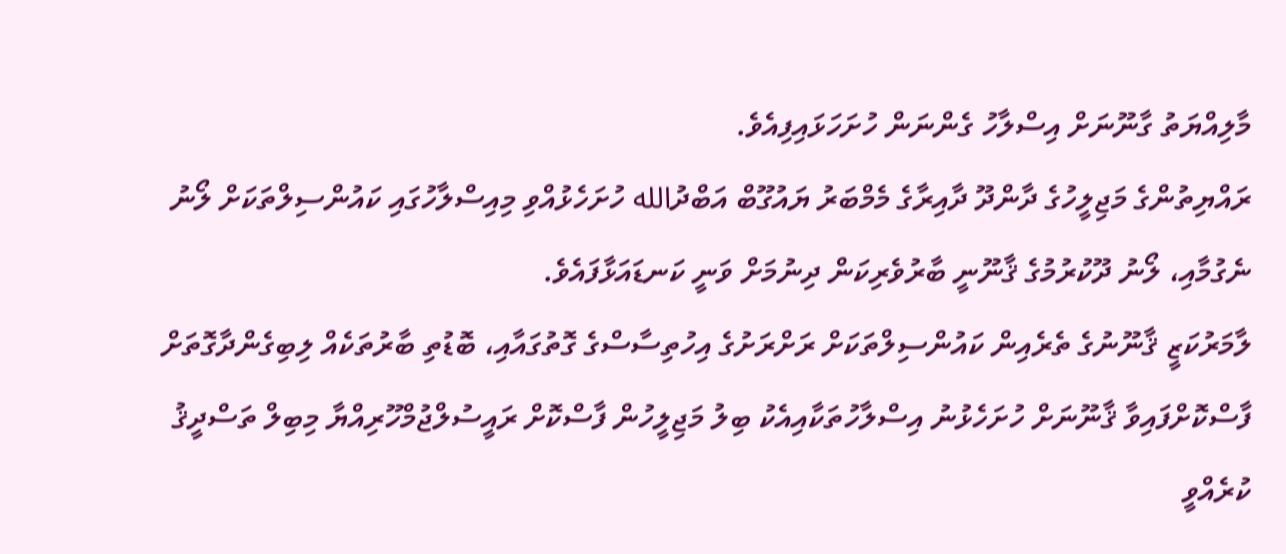މާލިއްޔަތު ގާނޫނަށް އިސްލާހު ގެންނަން ހުށަހަޅައިފިއެވެ.
ރައްޔިތުންގެ މަޖިލީހުގެ ދާންދޫ ދާއިރާގެ މެމްބަރު ޔައުގޫބް އަބްދުالله ހުށަހެޅުއްވި މިއިސްލާހުގައި ކައުންސިލްތަކަށް ލޯނު ނެގުމާއި، ލޯނު ދޫކުރުމުގެ ޤާނޫނީ ބާރުވެރިކަން ދިނުމަށް ވަނީ ކަނޑައަޅާފައެވެ.
ލާމަރުކަޒީ ޤާނޫނުގެ ތެރެއިން ކައުންސިލްތަކަށް ރަށްރަށުގެ އިހުތިސާސްގެ ގޮތުގައާއި، ބޮޑުތި ބާރުތަކެއް ލިބިގެންދާގޮތަށް ފާސްކޮށްފައިވާ ޤާނޫނަށް ހުށަހެޅުނު އިސްލާހުތަކާއިއެކު ބިލު މަޖިލީހުން ފާސްކޮށް ރައީސުލްޖުމްހޫރިއްޔާ މިބިލް ތަސްދީޤު ކުރެއްވީ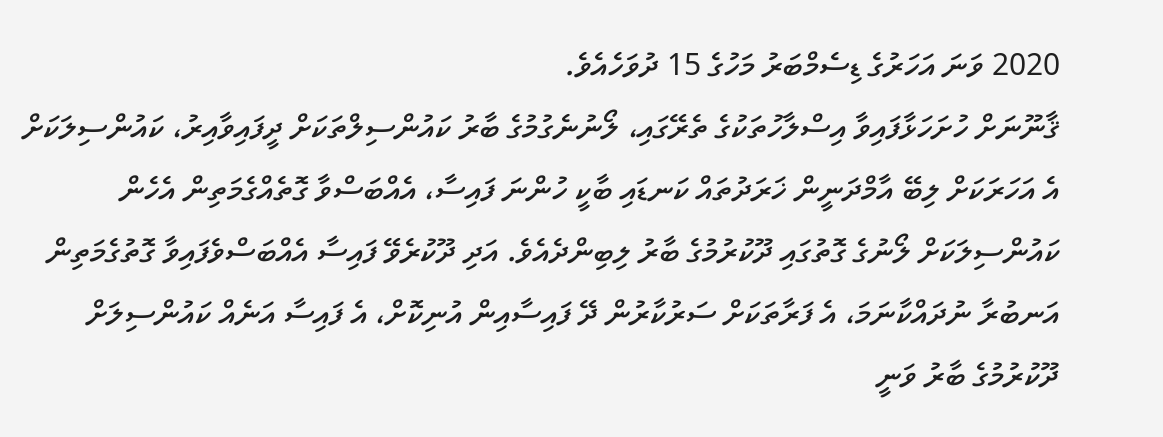2020 ވަނަ އަހަރުގެ ޑިސެމްބަރު މަހުގެ 15 ދުވަހެއެވެ.
ޤާނޫނަށް ހުށަހަޅާފައިވާ އިސްލާހުތަކުގެ ތެރޭގައި، ލޯނުނެގުމުގެ ބާރު ކައުންސިލްތަކަށް ދީފައިވާއިރު، ކައުންސިލަކަށް އެ އަހަރަކަށް ލިބޭ އާމްދަނީން ޚަރަދުތައް ކަނޑައި ބާކީ ހުންނަ ފައިސާ، އެއްބަސްވާ ގޮތެއްގެމަތިން އެހެން ކައުންސިލަކަށް ލޯނުގެ ގޮތުގައި ދޫކުރުމުގެ ބާރު ލިބިންދެއެވެ. އަދި ދޫކުރެވޭ ފައިސާ އެއްބަސްވެފައިވާ ގޮތުގެމަތިން އަނބުރާ ނުދައްކާނަމަ، އެ ފަރާތަކަށް ސަރުކާރުން ދޭ ފައިސާއިން އުނިކޮށް، އެ ފައިސާ އަނެއް ކައުންސިލަށް ދޫކުރުމުގެ ބާރު ވަނީ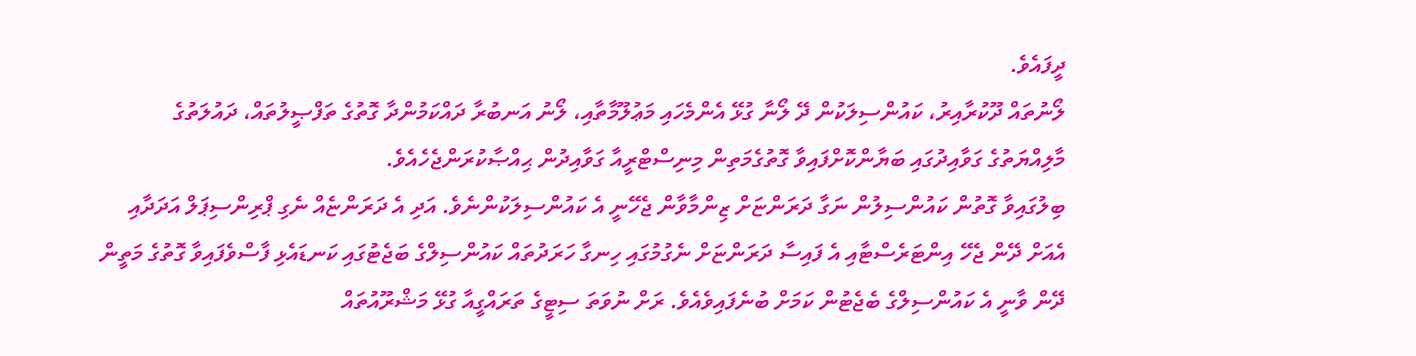ދީފައެވެ.
ލޯނުތައް ދޫކުރާއިރު، ކައުންސިލަކުން ދޭ ލޯނާ ގުޅޭ އެންމެހައި މަޢުލޫމާތާއި، ލޯނު އަނބުރާ ދައްކަމުންދާ ގޮތުގެ ތަފްޞީލުތައް، ދައުލަތުގެ މާލިއްޔަތުގެ ގަވާއިދުގައި ބަޔާންކޮށްފައިވާ ގޮތުގެމަތިން މިނިސްޓްރީއާ ގަވާއިދުން ޙިއްޞާކުރަންޖެހެއެވެ.
ބިލުގައިވާ ގޮތުން ކައުންސިލުން ނަގާ ދަރަންޏަށް ޒިންމާވާން ޖެހޭނީ އެ ކައުންސިލަކުންނެވެ. އަދި އެ ދަރަންޏެއް ނެގި ޕްރިންސިޕަލް އަދަދާއި އެއަށް ދޭން ޖެހޭ އިންޓަރެސްޓާއި އެ ފައިސާ ދަރަންޏަށް ނެގުމުގައި ހިނގާ ހަރަދުތައް ކައުންސިލްގެ ބަޖެޓުގައި ކަނޑައެޅި ފާސްވެފައިވާ ގޮތުގެ މަތީން ދޭން ވާނީ އެ ކައުންސިލްގެ ބެޖެޓުން ކަމަށް ބުނެފައިވެއެވެ. ރަށް ނުވަތަ ސިޓީގެ ތަރައްގީއާ ގުޅޭ މަޝްރޫއުތައް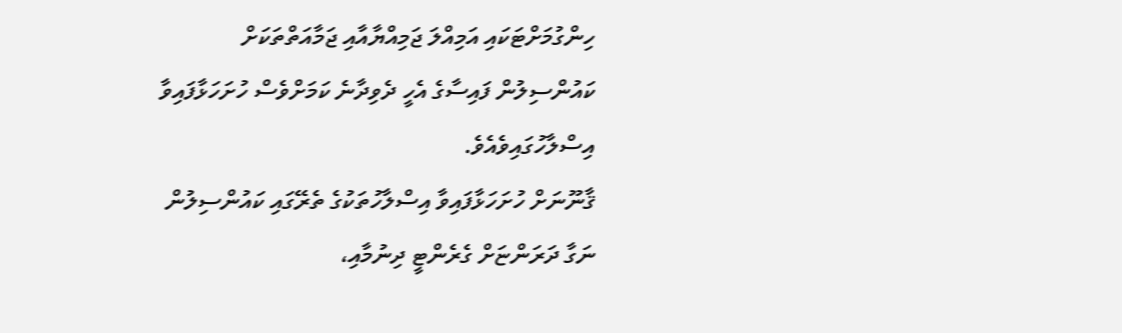ހިންގުމަށްޓަކައި އަމިއްލަ ޖަމިއްޔާއާއި ޖަމާއަތްތަކަށް ކައުންސިލުން ފައިސާގެ އެހީ ދެވިދާނެ ކަމަށްވެސް ހުށަހަޅާފައިވާ އިސްލާހުގައިވެއެވެ.
ޤާނޫނަށް ހުށަހަޅާފައިވާ އިސްލާހުތަކުގެ ތެރޭގައި ކައުންސިލުން ނަގާ ދަރަންޏަށް ގެރެންޓީ ދިނުމާއި،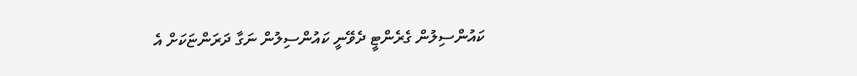ކައުންސިލުން ގެރެންޓީ ދެވޭނީ ކައުންސިލުން ނަގާ ދަރަންޏަކަށް އެ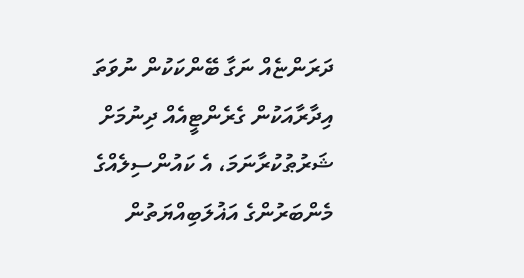ދަރަންޏެއް ނަގާ ބޭންކަކުން ނުވަތަ އިދާރާއަކުން ގެރެންޓީއެއް ދިނުމަށް ޝަރުޠުކުރާނަމަ، އެ ކައުންސިލެއްގެ މެންބަރުންގެ އަޣުލަބިއްޔަތުން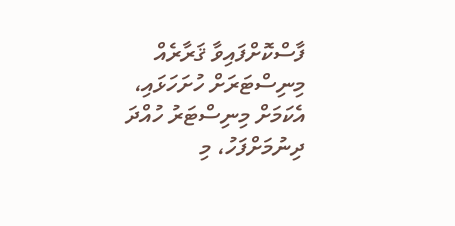ފާސްކޮށްފައިވާ ޤަރާރެއް މިނިސްޓަރަށް ހުށަހަޅައި، އެކަމަށް މިނިސްޓަރު ހުއްދަ ދިނުމަށްފަހު، މި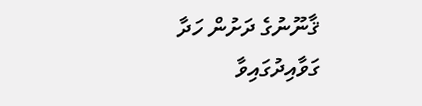ޤާނޫނުގެ ދަށުން ހަދާ ގަވާއިދުގައިވާ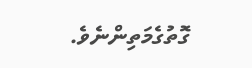ގޮތުގެމަތިންނެވެ.